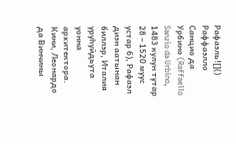Рафаэль![]() Раффаэлло Санцио да Урбино (Raffaello Sanzio da Urbino, 1483 кулун тутар 28 – 1520 муус устар 6), Рафаэл диэн аатынан биллэр, Италия уруhуйдьута уонна архитектора. Кини, Леонардо да Винчины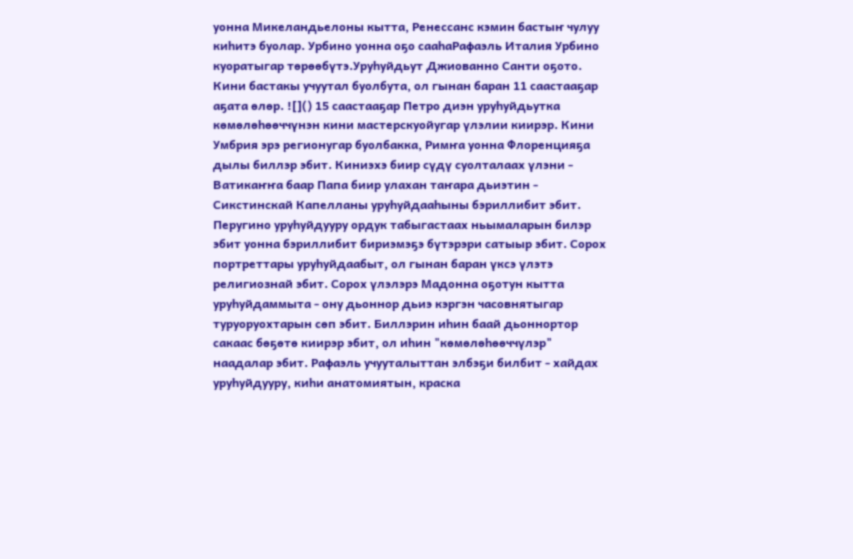уонна Микеландьелоны кытта, Ренессанс кэмин бастыҥ чулуу киhитэ буолар. Урбино уонна оҕо сааһаРафаэль Италия Урбино куоратыгар төрөөбүтэ.Уруһуйдьут Джиованно Санти оҕото. Кини бастакы учуутал буолбута, ол гынан баран 11 саастааҕар аҕата өлөр. ![]() 15 саастааҕар Петро диэн уруһуйдьутка көмөлөһөөччүнэн кини мастерскуойугар үлэлии киирэр. Кини Умбрия эрэ регионугар буолбакка, Римҥа уонна Флоренцияҕа дылы биллэр эбит. Киниэхэ биир сүдү суолталаах үлэни - Ватикаҥҥа баар Папа биир улахан таҥара дьиэтин - Сикстинскай Капелланы уруһуйдааһыны бэриллибит эбит. Перугино уруһуйдууру ордук табыгастаах ньымаларын билэр эбит уонна бэриллибит бириэмэҕэ бүтэрэри сатыыр эбит. Сорох портреттары уруһуйдаабыт, ол гынан баран үксэ үлэтэ религиознай эбит. Сорох үлэлэрэ Мадонна оҕотун кытта уруһуйдаммыта - ону дьоннор дьиэ кэргэн часовнятыгар туруоруохтарын сөп эбит. Биллэрин иһин баай дьоннортор сакаас бөҕөтө киирэр эбит, ол иһин "көмөлөһөөччүлэр" наадалар эбит. Рафаэль учууталыттан элбэҕи билбит - хайдах уруһуйдууру, киһи анатомиятын, краска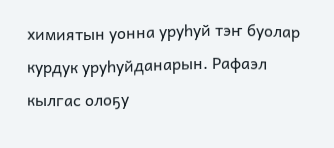химиятын уонна уруһуй тэҥ буолар курдук уруһуйданарын. Рафаэл кылгас олоҕу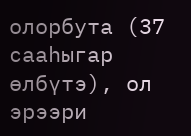олорбута (37 сааhыгар өлбүтэ), ол эрээри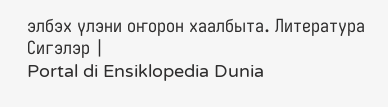элбэх үлэни оҥорон хаалбыта. Литература
Сигэлэр |
Portal di Ensiklopedia Dunia